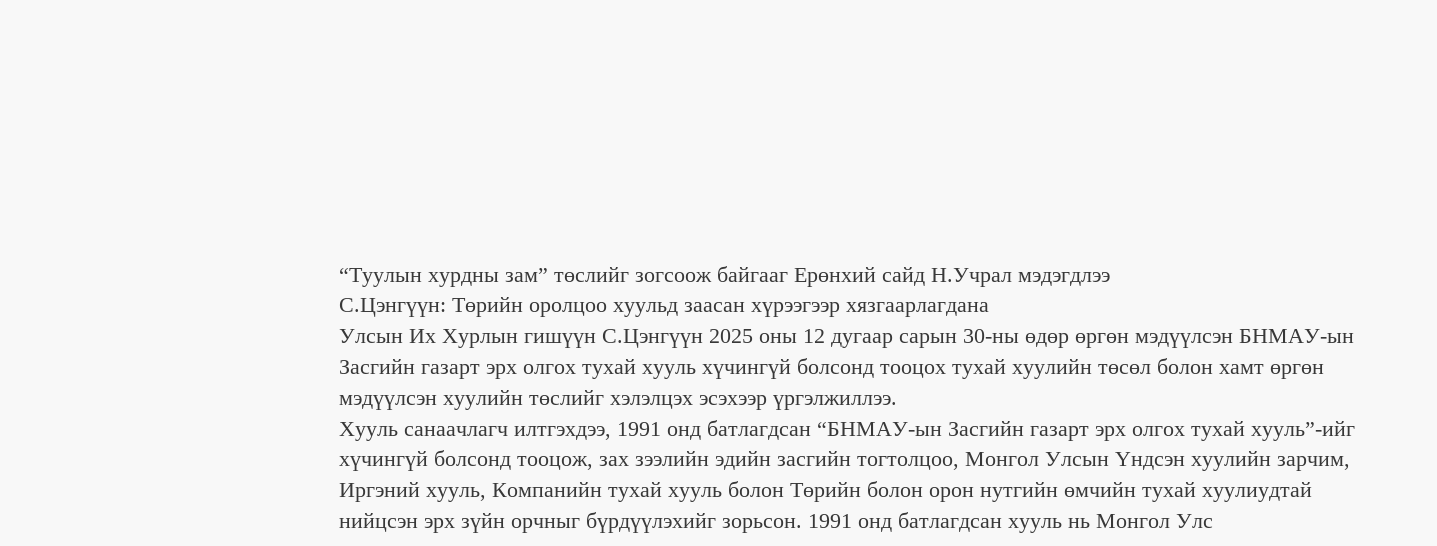“Туулын хурдны зам” төслийг зогсоож байгааг Ерөнхий сайд Н.Учрал мэдэгдлээ
С.Цэнгүүн: Төрийн оролцоо хуульд заасан хүрээгээр хязгаарлагдана
Улсын Их Хурлын гишүүн С.Цэнгүүн 2025 оны 12 дугаар сарын 30-ны өдөр өргөн мэдүүлсэн БНМАУ-ын Засгийн газарт эрх олгох тухай хууль хүчингүй болсонд тооцох тухай хуулийн төсөл болон хамт өргөн мэдүүлсэн хуулийн төслийг хэлэлцэх эсэхээр үргэлжиллээ.
Хууль санаачлагч илтгэхдээ, 1991 онд батлагдсан “БНМАУ-ын Засгийн газарт эрх олгох тухай хууль”-ийг хүчингүй болсонд тооцож, зах зээлийн эдийн засгийн тогтолцоо, Монгол Улсын Үндсэн хуулийн зарчим, Иргэний хууль, Компанийн тухай хууль болон Төрийн болон орон нутгийн өмчийн тухай хуулиудтай нийцсэн эрх зүйн орчныг бүрдүүлэхийг зорьсон. 1991 онд батлагдсан хууль нь Монгол Улс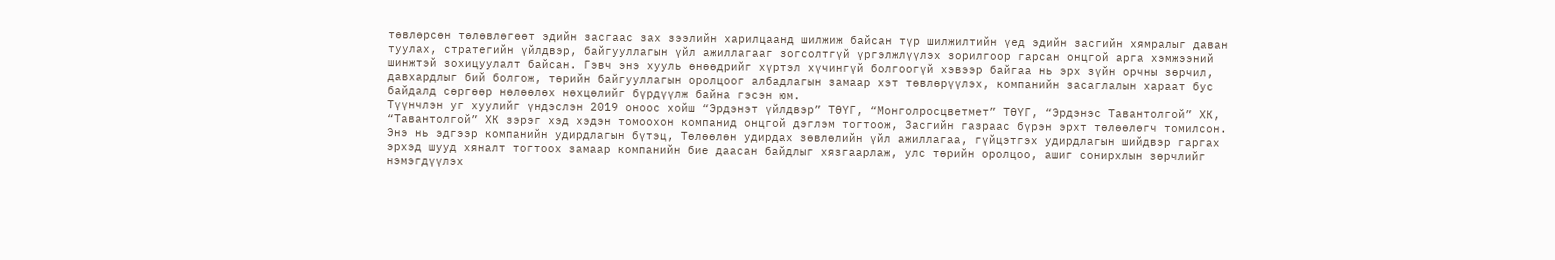төвлөрсөн төлөвлөгөөт эдийн засгаас зах зээлийн харилцаанд шилжиж байсан түр шилжилтийн үед эдийн засгийн хямралыг даван туулах, стратегийн үйлдвэр, байгууллагын үйл ажиллагааг зогсолтгүй үргэлжлүүлэх зорилгоор гарсан онцгой арга хэмжээний шинжтэй зохицуулалт байсан. Гэвч энэ хууль өнөөдрийг хүртэл хүчингүй болгоогүй хэвээр байгаа нь эрх зүйн орчны зөрчил, давхардлыг бий болгож, төрийн байгууллагын оролцоог албадлагын замаар хэт төвлөрүүлэх, компанийн засаглалын хараат бус байдалд сөргөөр нөлөөлөх нөхцөлийг бүрдүүлж байна гэсэн юм.
Түүнчлэн уг хуулийг үндэслэн 2019 оноос хойш “Эрдэнэт үйлдвэр” ТӨҮГ, “Монголросцветмет” ТӨҮГ, “Эрдэнэс Тавантолгой” ХК, “Тавантолгой” ХК зэрэг хэд хэдэн томоохон компанид онцгой дэглэм тогтоож, Засгийн газраас бүрэн эрхт төлөөлөгч томилсон. Энэ нь эдгээр компанийн удирдлагын бүтэц, Төлөөлөн удирдах зөвлөлийн үйл ажиллагаа, гүйцэтгэх удирдлагын шийдвэр гаргах эрхэд шууд хяналт тогтоох замаар компанийн бие даасан байдлыг хязгаарлаж, улс төрийн оролцоо, ашиг сонирхлын зөрчлийг нэмэгдүүлэх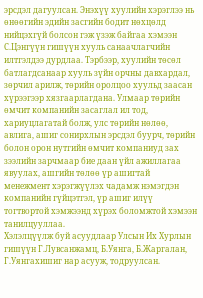эрсдэл дагуулсан. Энэхүү хуулийн хэрэглээ нь өнөөгийн эдийн засгийн бодит нөхцөлд нийцэхгүй болсон гэж үзэж байгаа хэмээн С.Цэнгүүн гишүүн хууль санаачлагчийн илтгэлдээ дурдлаа. Тэрбээр, хуулийн төсөл батлагдсанаар хууль зүйн орчны давхардал, зөрчил арилж, төрийн оролцоо хуульд заасан хүрээгээр хязгаарлагдана. Улмаар төрийн өмчит компанийн засаглал ил тод, хариуцлагатай болж, улс төрийн нөлөө, авлига, ашиг сонирхлын эрсдэл буурч, төрийн болон орон нутгийн өмчит компаниуд зах зээлийн зарчмаар бие даан үйл ажиллагаа явуулах, ашгийн төлөө үр ашигтай менежмент хэрэгжүүлэх чадамж нэмэгдэн компанийн гүйцэтгэл, үр ашиг илүү тогтвортой хэмжээнд хүрэх боломжтой хэмээн танилцууллаа.
Хэлэлцүүлж буй асуудлаар Улсын Их Хурлын гишүүн Г.Лувсанжамц, Б.Уянга, Б.Жаргалан, Г.Уянгахишиг нар асууж, тодруулсан.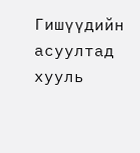Гишүүдийн асуултад хууль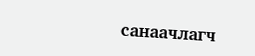санаачлагч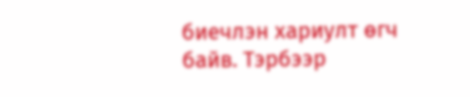биечлэн хариулт өгч байв. Тэрбээр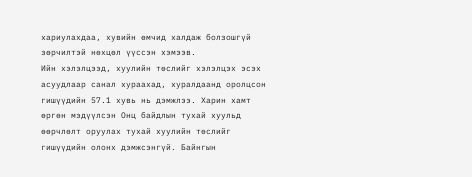хариулахдаа, хувийн өмчид халдаж болзошгүй зөрчилтэй нөхцөл үүссэн хэмээв.
Ийн хэлэлцээд, хуулийн төслийг хэлэлцэх эсэх асуудлаар санал хураахад, хуралдаанд оролцсон гишүүдийн 57.1 хувь нь дэмжлээ. Харин хамт өргөн мэдүүлсэн Онц байдлын тухай хуульд өөрчлөлт оруулах тухай хуулийн төслийг гишүүдийн олонх дэмжсэнгүй. Байнгын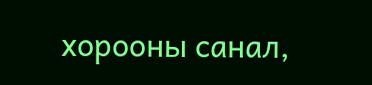хорооны санал,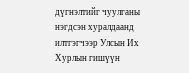дүгнэлтийг чуулганы нэгдсэн хуралдаанд илтгэгчээр Улсын Их Хурлын гишүүн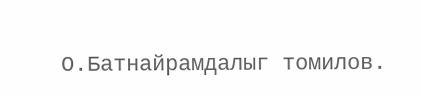О.Батнайрамдалыг томилов.